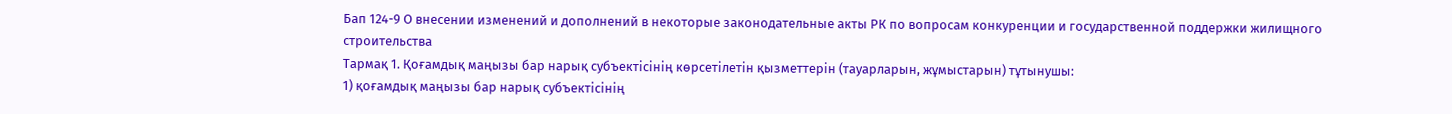Бап 124-9 О внесении изменений и дополнений в некоторые законодательные акты РК по вопросам конкуренции и государственной поддержки жилищного строительства
Тармақ 1. Қоғамдық маңызы бар нарық субъектісінің көрсетілетін қызметтерін (тауарларын, жұмыстарын) тұтынушы:
1) қоғамдық маңызы бар нарық субъектісінің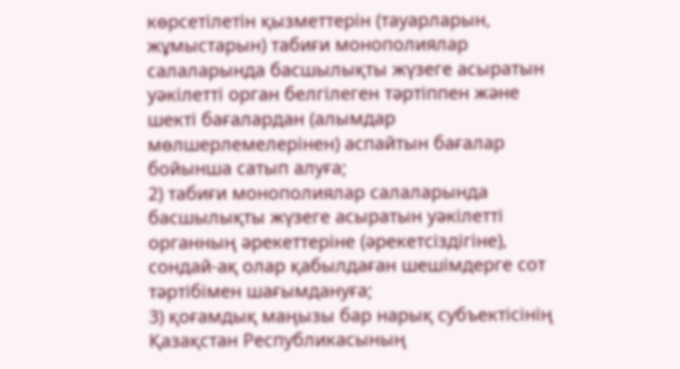көрсетілетін қызметтерін (тауарларын, жұмыстарын) табиғи монополиялар салаларында басшылықты жүзеге асыратын уәкілетті орган белгілеген тәртіппен және шекті бағалардан (алымдар мөлшерлемелерінен) аспайтын бағалар бойынша сатып алуға;
2) табиғи монополиялар салаларында басшылықты жүзеге асыратын уәкілетті органның әрекеттеріне (әрекетсіздігіне), сондай-ақ олар қабылдаған шешімдерге сот тәртібімен шағымдануға;
3) қоғамдық маңызы бар нарық субъектісінің Қазақстан Республикасының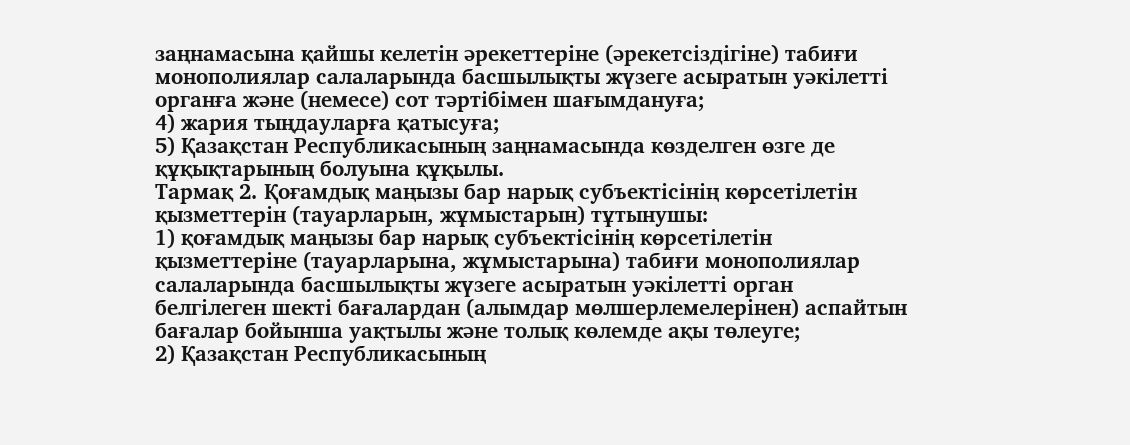заңнамасына қайшы келетін әрекеттеріне (әрекетсіздігіне) табиғи монополиялар салаларында басшылықты жүзеге асыратын уәкілетті органға және (немесе) сот тәртібімен шағымдануға;
4) жария тыңдауларға қатысуға;
5) Қазақстан Республикасының заңнамасында көзделген өзге де құқықтарының болуына құқылы.
Тармақ 2. Қоғамдық маңызы бар нарық субъектісінің көрсетілетін қызметтерін (тауарларын, жұмыстарын) тұтынушы:
1) қоғамдық маңызы бар нарық субъектісінің көрсетілетін қызметтеріне (тауарларына, жұмыстарына) табиғи монополиялар салаларында басшылықты жүзеге асыратын уәкілетті орган белгілеген шекті бағалардан (алымдар мөлшерлемелерінен) аспайтын бағалар бойынша уақтылы және толық көлемде ақы төлеуге;
2) Қазақстан Республикасының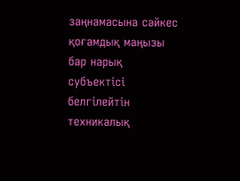заңнамасына сәйкес қоғамдық маңызы бар нарық субъектісі белгілейтін техникалық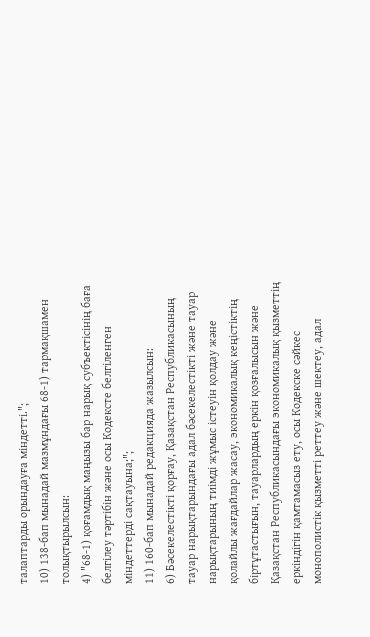талаптарды орындауға міндетті.";
10) 138-бап мынадай мазмұндағы 68-1) тармақшамен толықтырылсын:
4) "68-1) қоғамдық маңызы бар нарық субъектісінің баға белгілеу тәртібін және осы Кодексте белгіленген міндеттерді сақтауына;";
11) 160-бап мынадай редакцияда жазылсын:
6) Бәсекелестікті қорғау, Қазақстан Республикасының тауар нарықтарындағы адал бәсекелестікті және тауар нарықтарының тиімді жұмыс істеуін қолдау және қолайлы жағдайлар жасау, экономикалық кеңістіктің біртұтастығын, тауарлардың еркін қозғалысын және Қазақстан Республикасындағы экономикалық қызметтің еркіндігін қамтамасыз ету, осы Кодекске сәйкес монополистік қызметті реттеу және шектеу, адал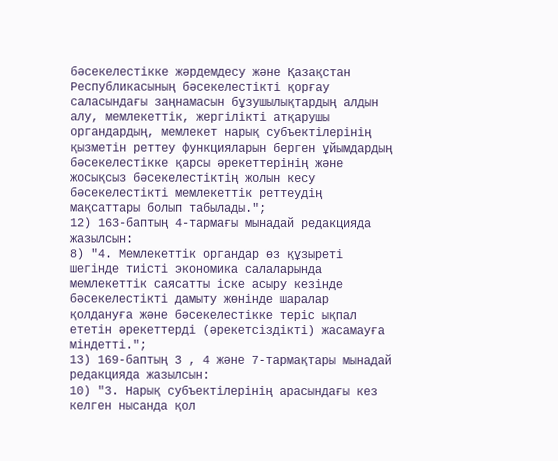бәсекелестікке жәрдемдесу және Қазақстан Республикасының бәсекелестікті қорғау саласындағы заңнамасын бұзушылықтардың алдын алу, мемлекеттік, жергілікті атқарушы органдардың, мемлекет нарық субъектілерінің қызметін реттеу функцияларын берген ұйымдардың бәсекелестікке қарсы әрекеттерінің және жосықсыз бәсекелестіктің жолын кесу бәсекелестікті мемлекеттік реттеудің мақсаттары болып табылады.";
12) 163-баптың 4-тармағы мынадай редакцияда жазылсын:
8) "4. Мемлекеттік органдар өз құзыреті шегінде тиісті экономика салаларында мемлекеттік саясатты іске асыру кезінде бәсекелестікті дамыту жөнінде шаралар қолдануға және бәсекелестікке теріс ықпал ететін әрекеттерді (әрекетсіздікті) жасамауға міндетті.";
13) 169-баптың 3 , 4 және 7-тармақтары мынадай редакцияда жазылсын:
10) "3. Нарық субъектiлерiнiң арасындағы кез келген нысанда қол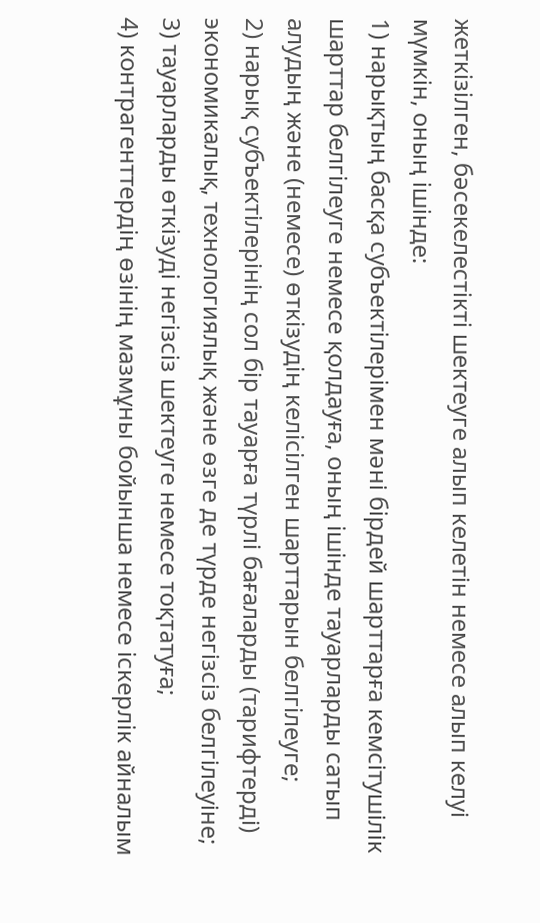жеткiзiлген, бәсекелестiктi шектеуге алып келетін немесе алып келуі мүмкiн, оның iшiнде:
1) нарықтың басқа субъектiлерiмен мәні бiрдей шарттарға кемсітушілік шарттар белгiлеуге немесе қолдауға, оның iшiнде тауарларды сатып алудың және (немесе) өткiзудiң келiсiлген шарттарын белгiлеуге;
2) нарық субъектілерінің сол бір тауарға түрлі бағаларды (тарифтерді) экономикалық, технологиялық және өзге де түрде негізсіз белгілеуіне;
3) тауарларды өткiзудi негiзсiз шектеуге немесе тоқтатуға;
4) контрагенттердiң өзiнiң мазмұны бойынша немесе iскерлiк айналым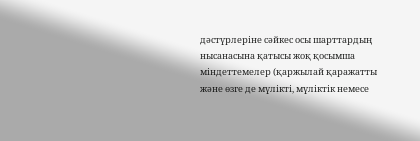дәстүрлерiне сәйкес осы шарттардың нысанасына қатысы жоқ қосымша мiндеттемелер (қаржылай қаражатты және өзге де мүлiктi, мүлiктiк немесе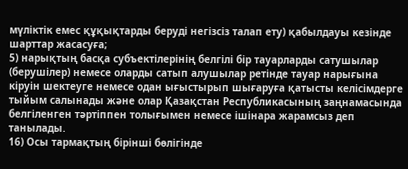мүлiктiк емес құқықтарды берудi негiзсiз талап ету) қабылдауы кезінде шарттар жасасуға;
5) нарықтың басқа субъектiлерiнiң белгiлi бiр тауарларды сатушылар (берушiлер) немесе оларды сатып алушылар ретiнде тауар нарығына кiруiн шектеуге немесе одан ығыстырып шығаруға қатысты келiсiмдерге тыйым салынады және олар Қазақстан Республикасының заңнамасында белгiленген тәртiппен толығымен немесе iшiнара жарамсыз деп танылады.
16) Осы тармақтың бірінші бөлігінде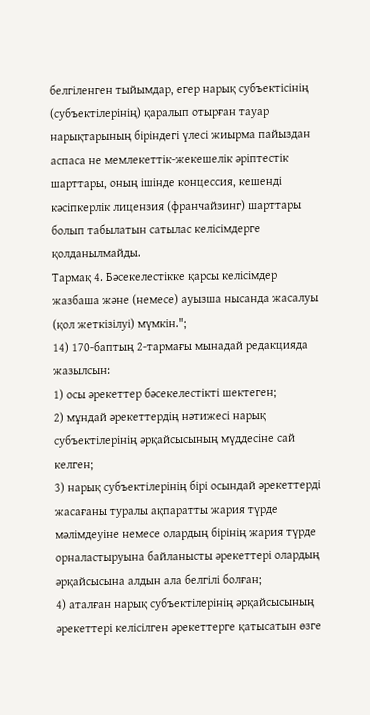белгiленген тыйымдар, егер нарық субъектісінің (субъектiлерiнiң) қаралып отырған тауар нарықтарының біріндегі үлесi жиырма пайыздан аспаса не мемлекеттік-жекешелік әріптестік шарттары, оның ішінде концессия, кешенді кәсіпкерлік лицензия (франчайзинг) шарттары болып табылатын сатылас келiсiмдерге қолданылмайды.
Тармақ 4. Бәсекелестікке қарсы келісімдер жазбаша және (немесе) ауызша нысанда жасалуы (қол жеткізілуі) мүмкін.";
14) 170-баптың 2-тармағы мынадай редакцияда жазылсын:
1) осы әрекеттер бәсекелестікті шектеген;
2) мұндай әрекеттердің нәтижесі нарық субъектілерінің әрқайсысының мүддесіне сай келген;
3) нарық субъектілерінің бірі осындай әрекеттерді жасағаны туралы ақпаратты жария түрде мәлімдеуіне немесе олардың бірінің жария түрде орналастыруына байланысты әрекеттері олардың әрқайсысына алдын ала белгілі болған;
4) аталған нарық субъектілерінің әрқайсысының әрекеттері келісілген әрекеттерге қатысатын өзге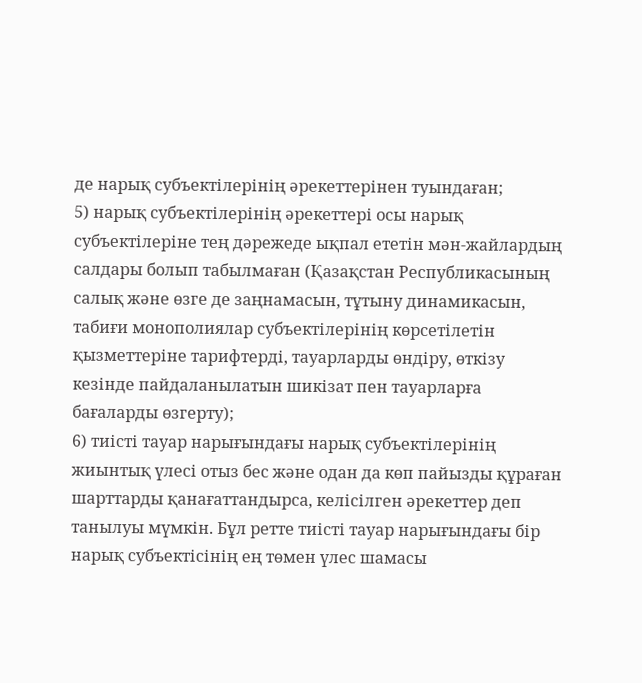де нарық субъектілерінің әрекеттерінен туындаған;
5) нарық субъектілерінің әрекеттері осы нарық субъектілеріне тең дәрежеде ықпал ететін мән-жайлардың салдары болып табылмаған (Қазақстан Республикасының салық және өзге де заңнамасын, тұтыну динамикасын, табиғи монополиялар субъектілерінің көрсетілетін қызметтеріне тарифтерді, тауарларды өндіру, өткізу кезінде пайдаланылатын шикізат пен тауарларға бағаларды өзгерту);
6) тиісті тауар нарығындағы нарық субъектілерінің жиынтық үлесі отыз бес және одан да көп пайызды құраған шарттарды қанағаттандырса, келісілген әрекеттер деп танылуы мүмкін. Бұл ретте тиісті тауар нарығындағы бір нарық субъектісінің ең төмен үлес шамасы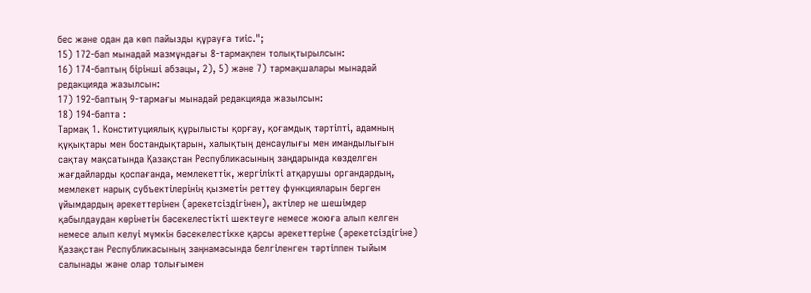бес және одан да көп пайызды құрауға тиіс.";
15) 172-бап мынадай мазмұндағы 8-тармақпен толықтырылсын:
16) 174-баптың бірінші абзацы, 2), 5) және 7) тармақшалары мынадай редакцияда жазылсын:
17) 192-баптың 9-тармағы мынадай редакцияда жазылсын:
18) 194-бапта :
Тармақ 1. Конституциялық құрылысты қорғау, қоғамдық тәртіпті, адамның құқықтары мен бостандықтарын, халықтың денсаулығы мен имандылығын сақтау мақсатында Қазақстан Республикасының заңдарында көзделген жағдайларды қоспағанда, мемлекеттiк, жергілікті атқарушы органдардың, мемлекет нарық субъектілерінің қызметін реттеу функцияларын берген ұйымдардың әрекеттерінен (әрекетсіздігінен), актiлер не шешiмдер қабылдаудан көрiнетiн бәсекелестiктi шектеуге немесе жоюға алып келген немесе алып келуі мүмкiн бәсекелестiкке қарсы әрекеттерiне (әрекетсіздігіне) Қазақстан Республикасының заңнамасында белгiленген тәртiппен тыйым салынады және олар толығымен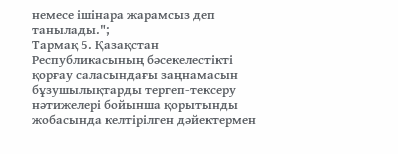немесе iшiнара жарамсыз деп танылады.";
Тармақ 5. Қазақстан Республикасының бәсекелестікті қорғау саласындағы заңнамасын бұзушылықтарды тергеп-тексеру нәтижелері бойынша қорытынды жобасында келтірілген дәйектермен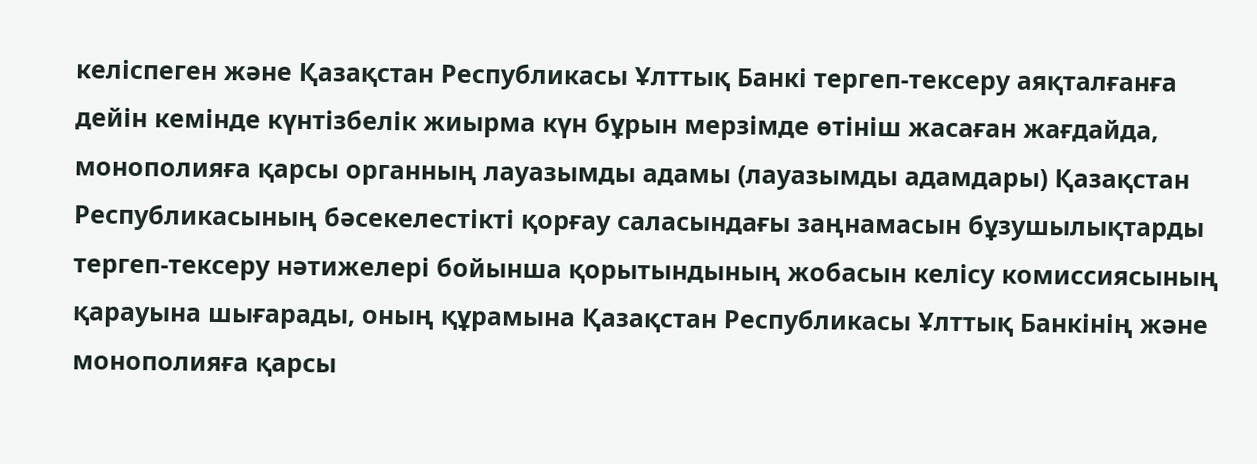келіспеген және Қазақстан Республикасы Ұлттық Банкі тергеп-тексеру аяқталғанға дейін кемінде күнтізбелік жиырма күн бұрын мерзімде өтініш жасаған жағдайда, монополияға қарсы органның лауазымды адамы (лауазымды адамдары) Қазақстан Республикасының бәсекелестікті қорғау саласындағы заңнамасын бұзушылықтарды тергеп-тексеру нәтижелері бойынша қорытындының жобасын келісу комиссиясының қарауына шығарады, оның құрамына Қазақстан Республикасы Ұлттық Банкінің және монополияға қарсы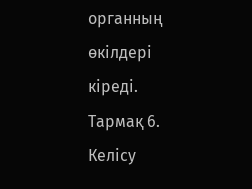органның өкілдері кіреді.
Тармақ 6. Келісу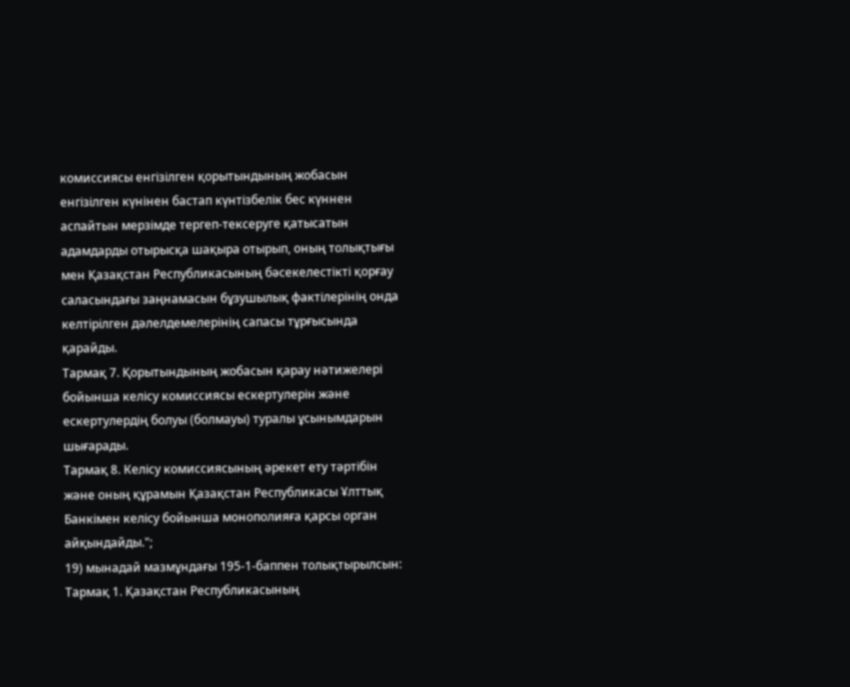комиссиясы енгізілген қорытындының жобасын енгізілген күнінен бастап күнтізбелік бес күннен аспайтын мерзімде тергеп-тексеруге қатысатын адамдарды отырысқа шақыра отырып, оның толықтығы мен Қазақстан Республикасының бәсекелестікті қорғау саласындағы заңнамасын бұзушылық фактілерінің онда келтірілген дәлелдемелерінің сапасы тұрғысында қарайды.
Тармақ 7. Қорытындының жобасын қарау нәтижелері бойынша келісу комиссиясы ескертулерін және ескертулердің болуы (болмауы) туралы ұсынымдарын шығарады.
Тармақ 8. Келісу комиссиясының әрекет ету тәртібін және оның құрамын Қазақстан Республикасы Ұлттық Банкімен келісу бойынша монополияға қарсы орган айқындайды.";
19) мынадай мазмұндағы 195-1-баппен толықтырылсын:
Тармақ 1. Қазақстан Республикасының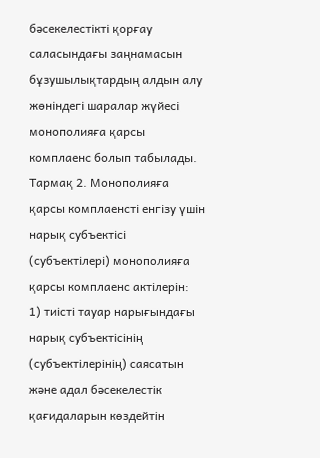бәсекелестікті қорғау саласындағы заңнамасын бұзушылықтардың алдын алу жөніндегі шаралар жүйесі монополияға қарсы комплаенс болып табылады.
Тармақ 2. Монополияға қарсы комплаенсті енгізу үшін нарық субъектісі (субъектілері) монополияға қарсы комплаенс актілерін:
1) тиісті тауар нарығындағы нарық субъектісінің (субъектілерінің) саясатын және адал бәсекелестік қағидаларын көздейтін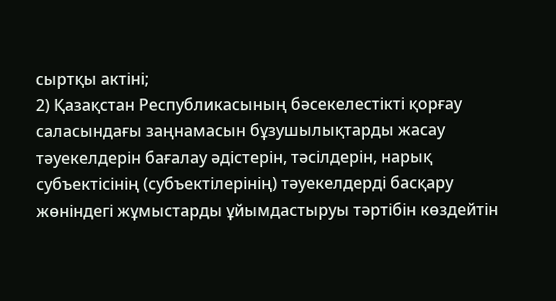сыртқы актіні;
2) Қазақстан Республикасының бәсекелестікті қорғау саласындағы заңнамасын бұзушылықтарды жасау тәуекелдерін бағалау әдістерін, тәсілдерін, нарық субъектісінің (субъектілерінің) тәуекелдерді басқару жөніндегі жұмыстарды ұйымдастыруы тәртібін көздейтін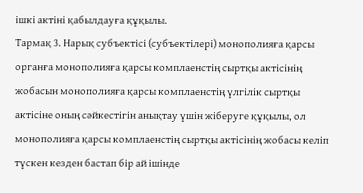ішкі актіні қабылдауға құқылы.
Тармақ 3. Нарық субъектісі (субъектілері) монополияға қарсы органға монополияға қарсы комплаенстің сыртқы актісінің жобасын монополияға қарсы комплаенстің үлгілік сыртқы актісіне оның сәйкестігін анықтау үшін жіберуге құқылы, ол монополияға қарсы комплаенстің сыртқы актісінің жобасы келіп түскен кезден бастап бір ай ішінде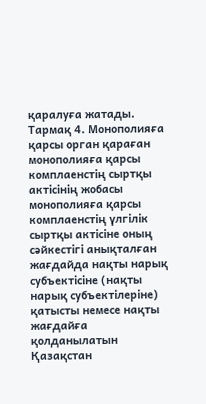қаралуға жатады.
Тармақ 4. Монополияға қарсы орган қараған монополияға қарсы комплаенстің сыртқы актісінің жобасы монополияға қарсы комплаенстің үлгілік сыртқы актісіне оның сәйкестігі анықталған жағдайда нақты нарық субъектісіне (нақты нарық субъектілеріне) қатысты немесе нақты жағдайға қолданылатын Қазақстан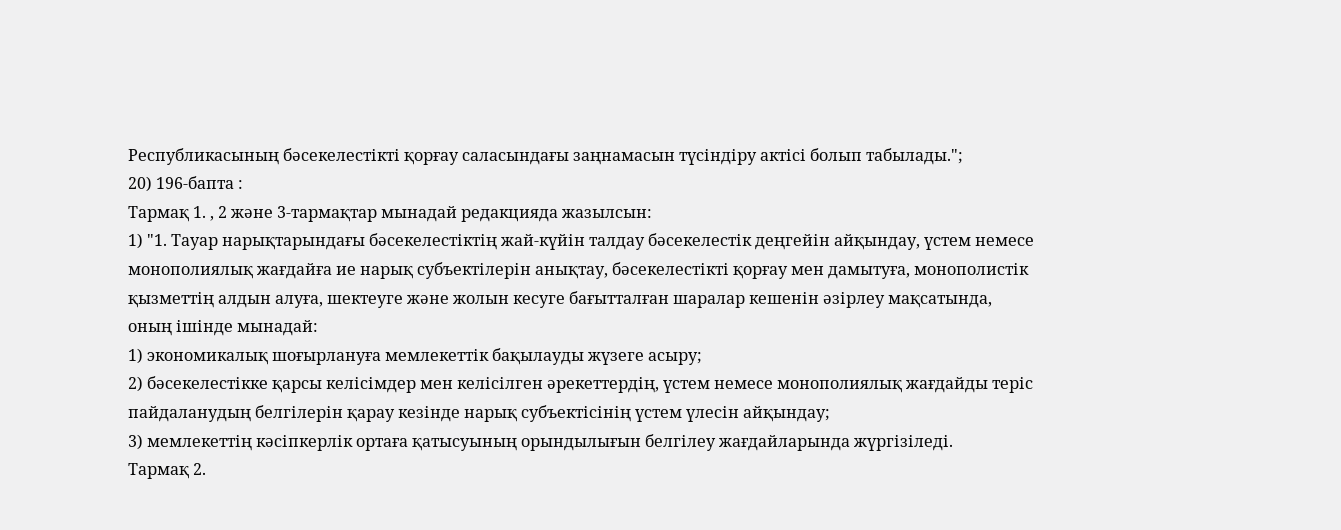Республикасының бәсекелестікті қорғау саласындағы заңнамасын түсіндіру актісі болып табылады.";
20) 196-бапта :
Тармақ 1. , 2 және 3-тармақтар мынадай редакцияда жазылсын:
1) "1. Тауар нарықтарындағы бәсекелестіктің жай-күйін талдау бәсекелестік деңгейін айқындау, үстем немесе монополиялық жағдайға ие нарық субъектілерін анықтау, бәсекелестікті қорғау мен дамытуға, монополистік қызметтің алдын алуға, шектеуге және жолын кесуге бағытталған шаралар кешенін әзірлеу мақсатында, оның ішінде мынадай:
1) экономикалық шоғырлануға мемлекеттік бақылауды жүзеге асыру;
2) бәсекелестікке қарсы келісімдер мен келісілген әрекеттердің, үстем немесе монополиялық жағдайды теріс пайдаланудың белгілерін қарау кезінде нарық субъектісінің үстем үлесін айқындау;
3) мемлекеттің кәсіпкерлік ортаға қатысуының орындылығын белгілеу жағдайларында жүргізіледі.
Тармақ 2.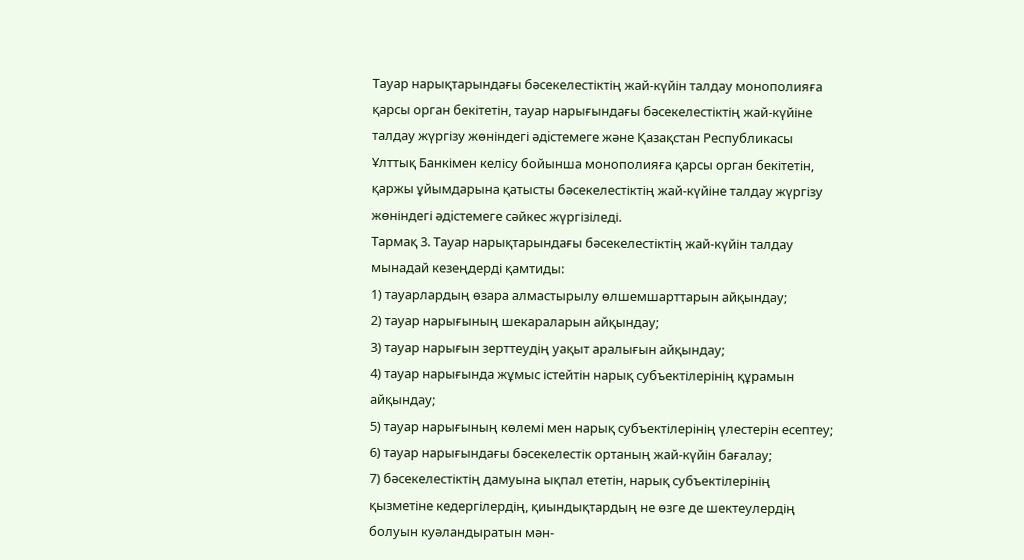Тауар нарықтарындағы бәсекелестіктің жай-күйін талдау монополияға қарсы орган бекітетін, тауар нарығындағы бәсекелестіктің жай-күйіне талдау жүргізу жөніндегі әдiстемеге және Қазақстан Республикасы Ұлттық Банкімен келісу бойынша монополияға қарсы орган бекітетін, қаржы ұйымдарына қатысты бәсекелестіктің жай-күйіне талдау жүргізу жөніндегі әдiстемеге сәйкес жүргізіледі.
Тармақ 3. Тауар нарықтарындағы бәсекелестіктің жай-күйін талдау мынадай кезеңдерді қамтиды:
1) тауарлардың өзара алмастырылу өлшемшарттарын айқындау;
2) тауар нарығының шекараларын айқындау;
3) тауар нарығын зерттеудің уақыт аралығын айқындау;
4) тауар нарығында жұмыс істейтін нарық субъектілерінің құрамын айқындау;
5) тауар нарығының көлемі мен нарық субъектілерінің үлестерін есептеу;
6) тауар нарығындағы бәсекелестік ортаның жай-күйін бағалау;
7) бәсекелестіктің дамуына ықпал ететін, нарық субъектілерінің қызметіне кедергілердің, қиындықтардың не өзге де шектеулердің болуын куәландыратын мән-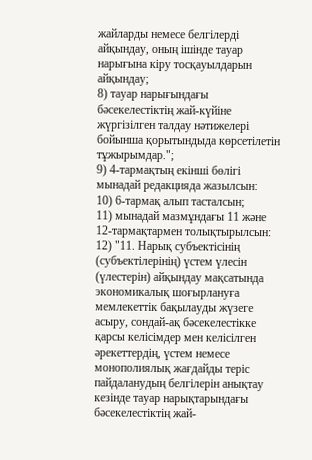жайларды немесе белгілерді айқындау, оның ішінде тауар нарығына кіру тосқауылдарын айқындау;
8) тауар нарығындағы бәсекелестіктің жай-күйіне жүргізілген талдау нәтижелері бойынша қорытындыда көрсетілетін тұжырымдар.";
9) 4-тармақтың екінші бөлігі мынадай редакцияда жазылсын:
10) 6-тармақ алып тасталсын;
11) мынадай мазмұндағы 11 және 12-тармақтармен толықтырылсын:
12) "11. Нарық субъектісінің (субъектілерінің) үстем үлесін (үлестерін) айқындау мақсатында экономикалық шоғырлануға мемлекеттік бақылауды жүзеге асыру, сондай-ақ бәсекелестікке қарсы келісімдер мен келісілген әрекеттердің, үстем немесе монополиялық жағдайды теріс пайдаланудың белгілерін анықтау кезінде тауар нарықтарындағы бәсекелестіктің жай-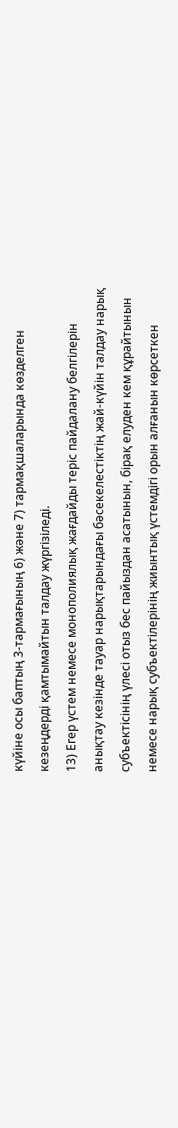күйіне осы баптың 3-тармағының 6) және 7) тармақшаларында көзделген кезеңдерді қамтымайтын талдау жүргізіледі.
13) Егер үстем немесе монополиялық жағдайды теріс пайдалану белгілерін анықтау кезінде тауар нарықтарындағы бәсекелестіктің жай-күйін талдау нарық субъектісінің үлесі отыз бес пайыздан асатынын, бірақ елуден кем құрайтынын немесе нарық субъектілерінің жиынтық үстемдігі орын алғанын көрсеткен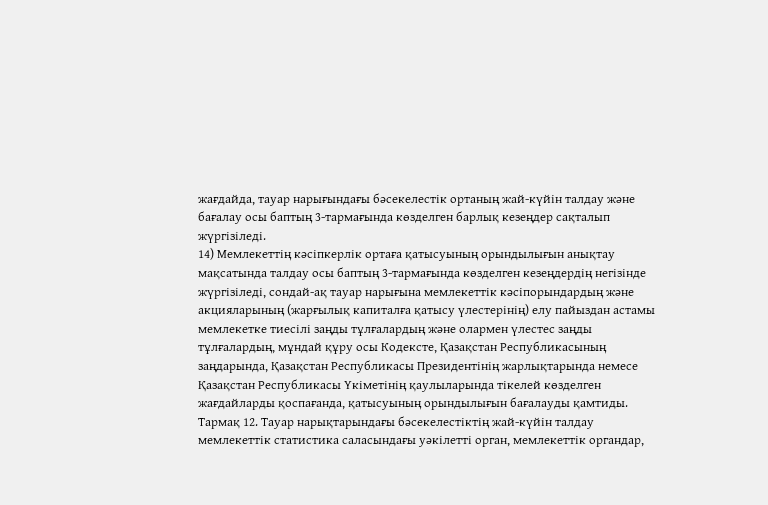жағдайда, тауар нарығындағы бәсекелестік ортаның жай-күйін талдау және бағалау осы баптың 3-тармағында көзделген барлық кезеңдер сақталып жүргізіледі.
14) Мемлекеттің кәсіпкерлік ортаға қатысуының орындылығын анықтау мақсатында талдау осы баптың 3-тармағында көзделген кезеңдердің негізінде жүргізіледі, сондай-ақ тауар нарығына мемлекеттік кәсіпорындардың және акцияларының (жарғылық капиталға қатысу үлестерiнiң) елу пайыздан астамы мемлекетке тиесілі заңды тұлғалардың және олармен үлестес заңды тұлғалардың, мұндай құру осы Кодексте, Қазақстан Республикасының заңдарында, Қазақстан Республикасы Президентінің жарлықтарында немесе Қазақстан Республикасы Үкіметінің қаулыларында тікелей көзделген жағдайларды қоспағанда, қатысуының орындылығын бағалауды қамтиды.
Тармақ 12. Тауар нарықтарындағы бәсекелестіктің жай-күйін талдау мемлекеттік статистика саласындағы уәкілетті орган, мемлекеттік органдар,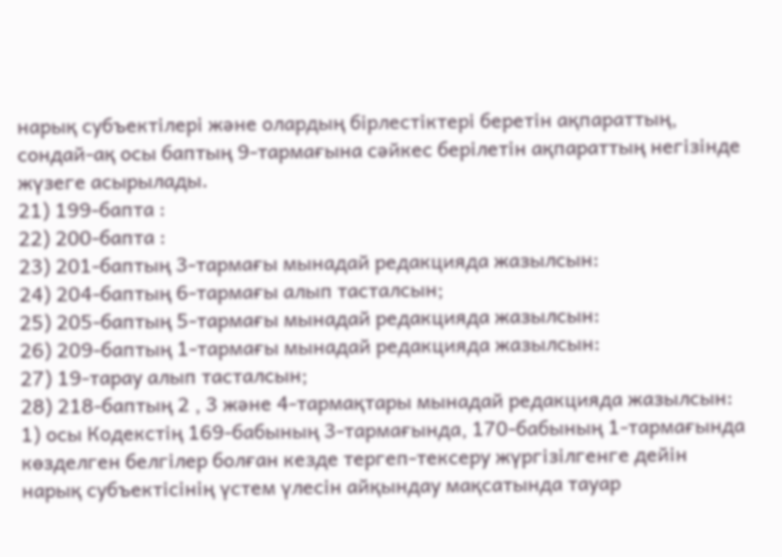нарық субъектілері және олардың бірлестіктері беретін ақпараттың, сондай-ақ осы баптың 9-тармағына сәйкес берілетін ақпараттың негізінде жүзеге асырылады.
21) 199-бапта :
22) 200-бапта :
23) 201-баптың 3-тармағы мынадай редакцияда жазылсын:
24) 204-баптың 6-тармағы алып тасталсын;
25) 205-баптың 5-тармағы мынадай редакцияда жазылсын:
26) 209-баптың 1-тармағы мынадай редакцияда жазылсын:
27) 19-тарау алып тасталсын;
28) 218-баптың 2 , 3 және 4-тармақтары мынадай редакцияда жазылсын:
1) осы Кодекстің 169-бабының 3-тармағында, 170-бабының 1-тармағында көзделген белгілер болған кезде тергеп-тексеру жүргізілгенге дейін нарық субъектісінің үстем үлесін айқындау мақсатында тауар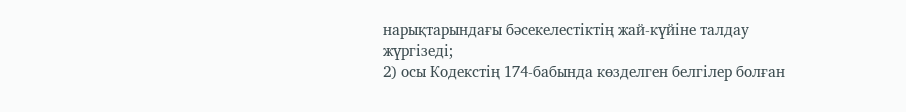нарықтарындағы бәсекелестіктің жай-күйіне талдау жүргізеді;
2) осы Кодекстің 174-бабында көзделген белгілер болған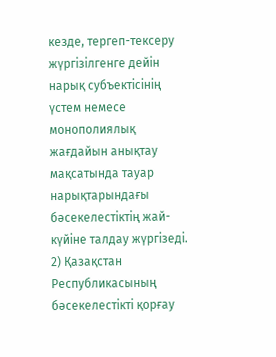кезде, тергеп-тексеру жүргізілгенге дейін нарық субъектісінің үстем немесе монополиялық жағдайын анықтау мақсатында тауар нарықтарындағы бәсекелестіктің жай-күйіне талдау жүргізеді.
2) Қазақстан Республикасының бәсекелестікті қорғау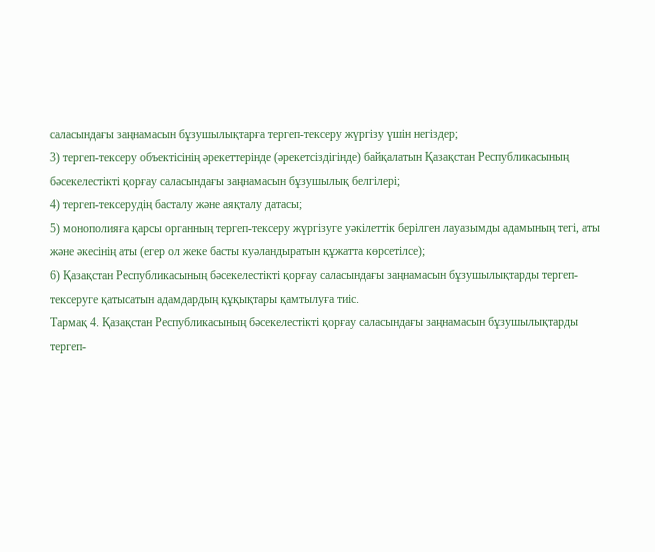саласындағы заңнамасын бұзушылықтарға тергеп-тексеру жүргізу үшін негіздер;
3) тергеп-тексеру объектісінің әрекеттерінде (әрекетсіздігінде) байқалатын Қазақстан Республикасының бәсекелестікті қорғау саласындағы заңнамасын бұзушылық белгілері;
4) тергеп-тексерудің басталу және аяқталу датасы;
5) монополияға қарсы органның тергеп-тексеру жүргізуге уәкілеттік берілген лауазымды адамының тегі, аты және әкесінің аты (егер ол жеке басты куәландыратын құжатта көрсетілсе);
6) Қазақстан Республикасының бәсекелестікті қорғау саласындағы заңнамасын бұзушылықтарды тергеп-тексеруге қатысатын адамдардың құқықтары қамтылуға тиіс.
Тармақ 4. Қазақстан Республикасының бәсекелестікті қорғау саласындағы заңнамасын бұзушылықтарды тергеп-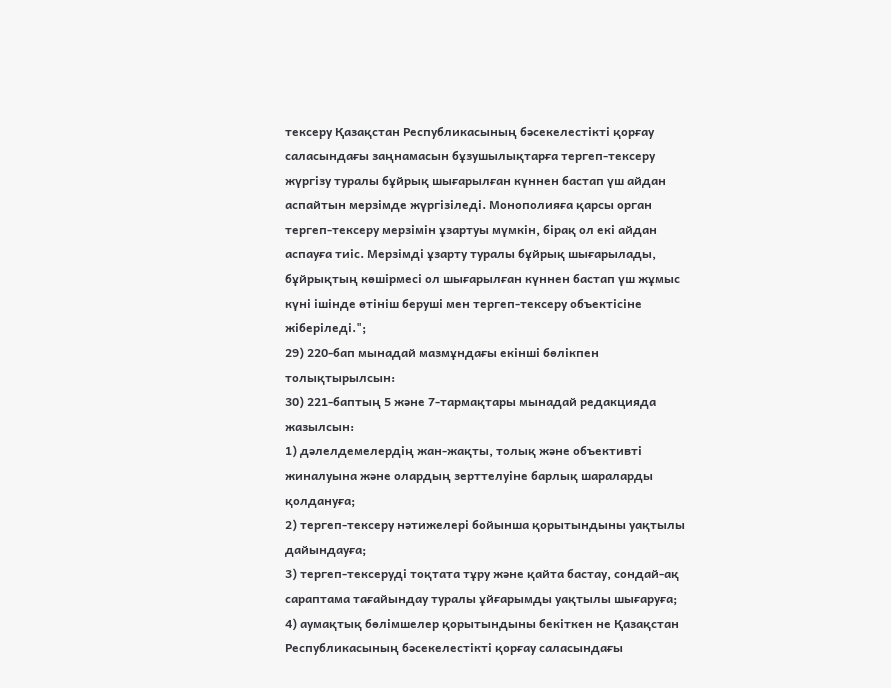тексеру Қазақстан Республикасының бәсекелестікті қорғау саласындағы заңнамасын бұзушылықтарға тергеп-тексеру жүргізу туралы бұйрық шығарылған күннен бастап үш айдан аспайтын мерзімде жүргізіледі. Монополияға қарсы орган тергеп-тексеру мерзімін ұзартуы мүмкін, бірақ ол екі айдан аспауға тиіс. Мерзімді ұзарту туралы бұйрық шығарылады, бұйрықтың көшірмесі ол шығарылған күннен бастап үш жұмыс күні ішінде өтініш беруші мен тергеп-тексеру объектісіне жіберіледі.";
29) 220-бап мынадай мазмұндағы екінші бөлікпен толықтырылсын:
30) 221-баптың 5 және 7-тармақтары мынадай редакцияда жазылсын:
1) дәлелдемелердiң жан-жақты, толық және объективтi жиналуына және олардың зерттелуiне барлық шараларды қолдануға;
2) тергеп-тексеру нәтижелерi бойынша қорытындыны уақтылы дайындауға;
3) тергеп-тексерудi тоқтата тұру және қайта бастау, сондай-ақ сараптама тағайындау туралы ұйғарымды уақтылы шығаруға;
4) аумақтық бөлімшелер қорытындыны бекiткен не Қазақстан Республикасының бәсекелестікті қорғау саласындағы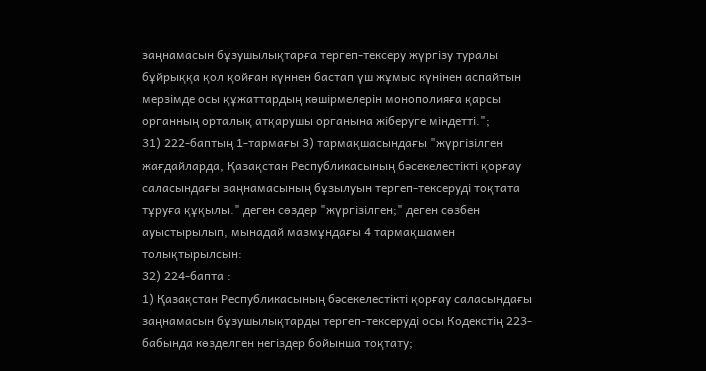заңнамасын бұзушылықтарға тергеп-тексеру жүргізу туралы бұйрыққа қол қойған күннен бастап үш жұмыс күнiнен аспайтын мерзiмде осы құжаттардың көшiрмелерiн монополияға қарсы органның орталық атқарушы органына жiберуге мiндеттi.";
31) 222-баптың 1-тармағы 3) тармақшасындағы "жүргізілген жағдайларда, Қазақстан Республикасының бәсекелестікті қорғау саласындағы заңнамасының бұзылуын тергеп-тексерудi тоқтата тұруға құқылы." деген сөздер "жүргізілген;" деген сөзбен ауыстырылып, мынадай мазмұндағы 4 тармақшамен толықтырылсын:
32) 224-бапта :
1) Қазақстан Республикасының бәсекелестікті қорғау саласындағы заңнамасын бұзушылықтарды тергеп-тексеруді осы Кодекстің 223-бабында көзделген негіздер бойынша тоқтату;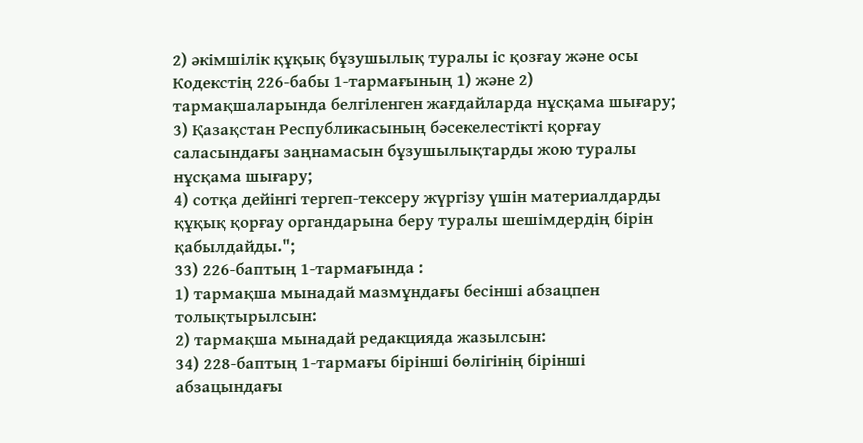2) әкімшілік құқық бұзушылық туралы іс қозғау және осы Кодекстің 226-бабы 1-тармағының 1) және 2) тармақшаларында белгіленген жағдайларда нұсқама шығару;
3) Қазақстан Республикасының бәсекелестікті қорғау саласындағы заңнамасын бұзушылықтарды жою туралы нұсқама шығару;
4) сотқа дейінгі тергеп-тексеру жүргізу үшін материалдарды құқық қорғау органдарына беру туралы шешімдердің бірін қабылдайды.";
33) 226-баптың 1-тармағында :
1) тармақша мынадай мазмұндағы бесінші абзацпен толықтырылсын:
2) тармақша мынадай редакцияда жазылсын:
34) 228-баптың 1-тармағы бірінші бөлігінің бірінші абзацындағы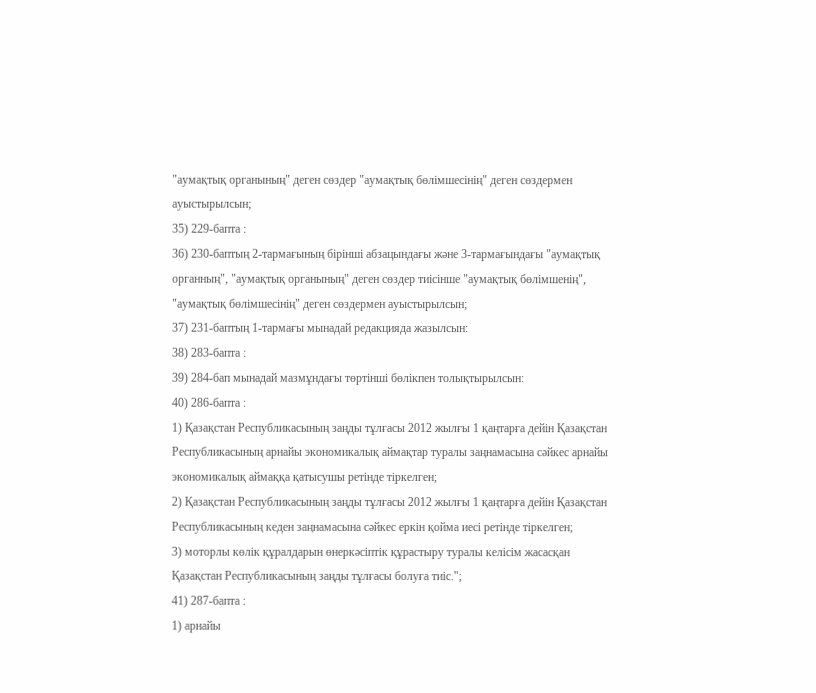"аумақтық органының" деген сөздер "аумақтық бөлімшесінің" деген сөздермен ауыстырылсын;
35) 229-бапта :
36) 230-баптың 2-тармағының бірінші абзацындағы және 3-тармағындағы "аумақтық органның", "аумақтық органының" деген сөздер тиісінше "аумақтық бөлімшенің", "аумақтық бөлімшесінің" деген сөздермен ауыстырылсын;
37) 231-баптың 1-тармағы мынадай редакцияда жазылсын:
38) 283-бапта :
39) 284-бап мынадай мазмұндағы төртінші бөлікпен толықтырылсын:
40) 286-бапта :
1) Қазақстан Республикасының заңды тұлғасы 2012 жылғы 1 қаңтарға дейін Қазақстан Республикасының арнайы экономикалық аймақтар туралы заңнамасына сәйкес арнайы экономикалық аймаққа қатысушы ретінде тіркелген;
2) Қазақстан Республикасының заңды тұлғасы 2012 жылғы 1 қаңтарға дейін Қазақстан Республикасының кеден заңнамасына сәйкес еркін қойма иесі ретінде тіркелген;
3) моторлы көлік құралдарын өнеркәсіптік құрастыру туралы келісім жасасқан Қазақстан Республикасының заңды тұлғасы болуға тиіс.";
41) 287-бапта :
1) арнайы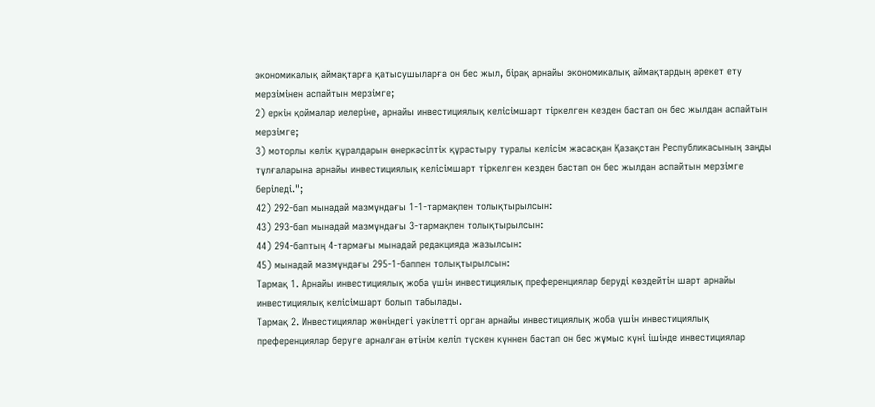экономикалық аймақтарға қатысушыларға он бес жыл, бірақ арнайы экономикалық аймақтардың әрекет ету мерзімінен аспайтын мерзімге;
2) еркін қоймалар иелеріне, арнайы инвестициялық келісімшарт тіркелген кезден бастап он бес жылдан аспайтын мерзімге;
3) моторлы көлік құралдарын өнеркәсіптік құрастыру туралы келісім жасасқан Қазақстан Республикасының заңды тұлғаларына арнайы инвестициялық келісімшарт тіркелген кезден бастап он бес жылдан аспайтын мерзімге беріледі.";
42) 292-бап мынадай мазмұндағы 1-1-тармақпен толықтырылсын:
43) 293-бап мынадай мазмұндағы 3-тармақпен толықтырылсын:
44) 294-баптың 4-тармағы мынадай редакцияда жазылсын:
45) мынадай мазмұндағы 295-1-баппен толықтырылсын:
Тармақ 1. Арнайы инвестициялық жоба үшін инвестициялық преференциялар беруді көздейтін шарт арнайы инвестициялық келісімшарт болып табылады.
Тармақ 2. Инвестициялар жөніндегі уәкілетті орган арнайы инвестициялық жоба үшін инвестициялық преференциялар беруге арналған өтiнiм келіп түскен күннен бастап он бес жұмыс күні ішінде инвестициялар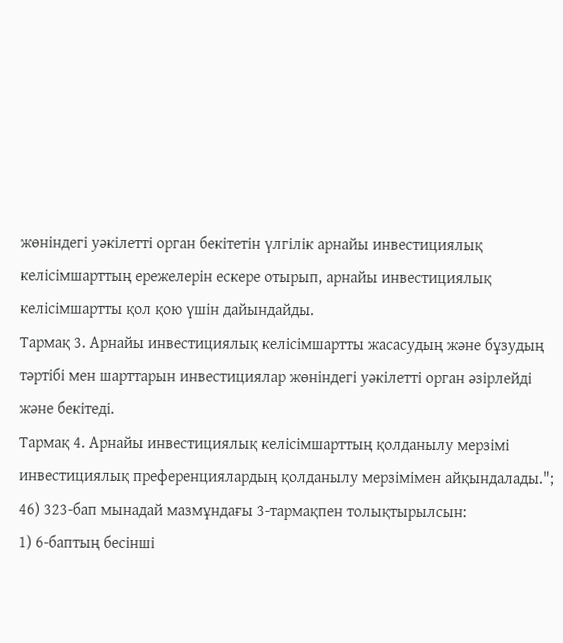жөніндегі уәкілетті орган бекітетін үлгілік арнайы инвестициялық келісімшарттың ережелерін ескере отырып, арнайы инвестициялық келісімшартты қол қою үшін дайындайды.
Тармақ 3. Арнайы инвестициялық келісімшартты жасасудың және бұзудың тәртібі мен шарттарын инвестициялар жөніндегі уәкілетті орган әзірлейді және бекітеді.
Тармақ 4. Арнайы инвестициялық келісімшарттың қолданылу мерзімі инвестициялық преференциялардың қолданылу мерзімімен айқындалады.";
46) 323-бап мынадай мазмұндағы 3-тармақпен толықтырылсын:
1) 6-баптың бесінші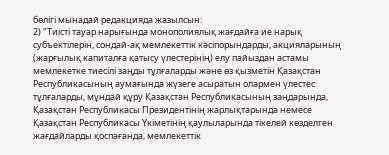бөлігі мынадай редакцияда жазылсын:
2) "Тиісті тауар нарығында монополиялық жағдайға ие нарық субъектілерін, сондай-ақ мемлекеттік кәсіпорындарды, акцияларының (жарғылық капиталға қатысу үлестерінің) елу пайыздан астамы мемлекетке тиесілі заңды тұлғаларды және өз қызметін Қазақстан Республикасының аумағында жүзеге асыратын олармен үлестес тұлғаларды, мұндай құру Қазақстан Республикасының заңдарында, Қазақстан Республикасы Президентінің жарлықтарында немесе Қазақстан Республикасы Үкіметінің қаулыларында тікелей көзделген жағдайларды қоспағанда, мемлекеттік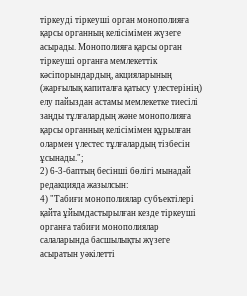тіркеуді тіркеуші орган монополияға қарсы органның келісімімен жүзеге асырады. Монополияға қарсы орган тіркеуші органға мемлекеттік кәсіпорындардың, акцияларының (жарғылық капиталға қатысу үлестерінің) елу пайыздан астамы мемлекетке тиесілі заңды тұлғалардың және монополияға қарсы органның келісімімен құрылған олармен үлестес тұлғалардың тізбесін ұсынады.";
2) 6-3-баптың бесінші бөлігі мынадай редакцияда жазылсын:
4) "Табиғи монополиялар субъектілері қайта ұйымдастырылған кезде тіркеуші органға табиғи монополиялар салаларында басшылықты жүзеге асыратын уәкілетті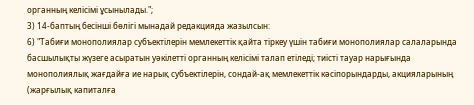органның келісімі ұсынылады.";
3) 14-баптың бесінші бөлігі мынадай редакцияда жазылсын:
6) "Табиғи монополиялар субъектiлерiн мемлекеттік қайта тiркеу үшiн табиғи монополиялар салаларында басшылықты жүзеге асыратын уәкiлеттi органның келiсiмi талап етiледi; тиiстi тауар нарығында монополиялық жағдайға ие нарық субъектiлерiн, сондай-ақ мемлекеттік кәсіпорындарды, акцияларының (жарғылық капиталға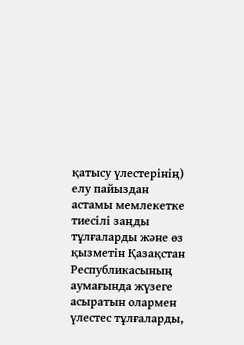қатысу үлестерінің) елу пайыздан астамы мемлекетке тиесілі заңды тұлғаларды және өз қызметін Қазақстан Республикасының аумағында жүзеге асыратын олармен үлестес тұлғаларды,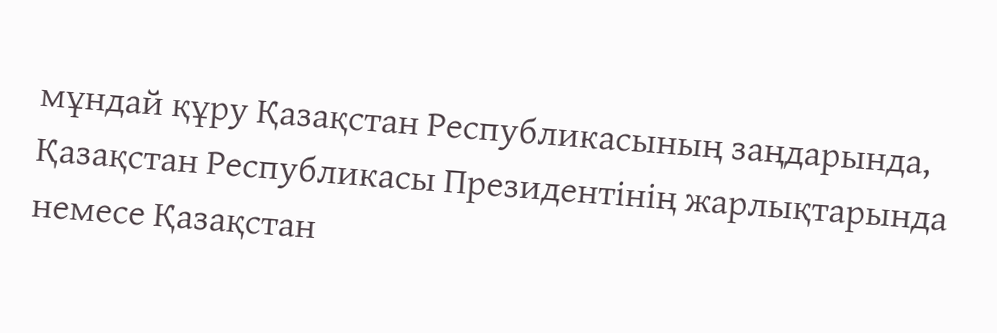мұндай құру Қазақстан Республикасының заңдарында, Қазақстан Республикасы Президентінің жарлықтарында немесе Қазақстан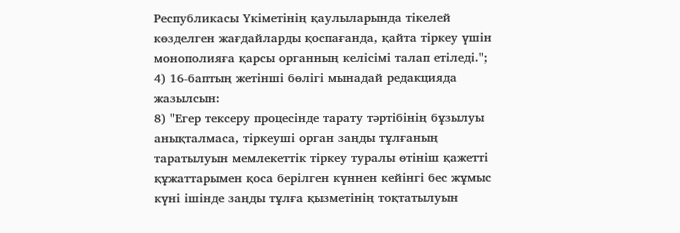Республикасы Үкіметінің қаулыларында тікелей көзделген жағдайларды қоспағанда, қайта тiркеу үшiн монополияға қарсы органның келiсiмi талап етіледi.";
4) 16-баптың жетінші бөлігі мынадай редакцияда жазылсын:
8) "Егер тексеру процесінде тарату тәртібінің бұзылуы анықталмаса, тіркеуші орган заңды тұлғаның таратылуын мемлекеттік тіркеу туралы өтініш қажетті құжаттарымен қоса берілген күннен кейінгі бес жұмыс күні ішінде заңды тұлға қызметінің тоқтатылуын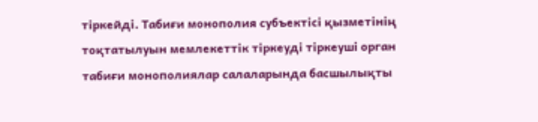тіркейді. Табиғи монополия субъектiсi қызметiнiң тоқтатылуын мемлекеттік тiркеудi тiркеушi орган табиғи монополиялар салаларында басшылықты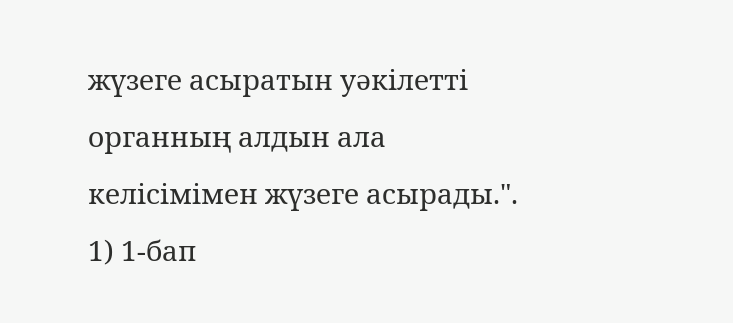жүзеге асыратын уәкiлеттi органның алдын ала келiсiмiмен жүзеге асырады.".
1) 1-бап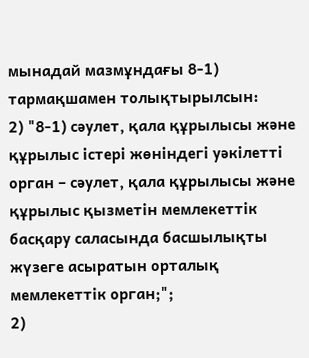мынадай мазмұндағы 8-1) тармақшамен толықтырылсын:
2) "8-1) сәулет, қала құрылысы және құрылыс істері жөніндегі уәкілетті орган – сәулет, қала құрылысы және құрылыс қызметін мемлекеттік басқару саласында басшылықты жүзеге асыратын орталық мемлекеттік орган;";
2)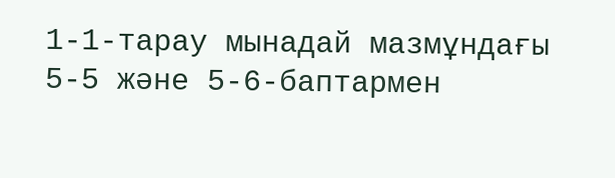1-1-тарау мынадай мазмұндағы 5-5 және 5-6-баптармен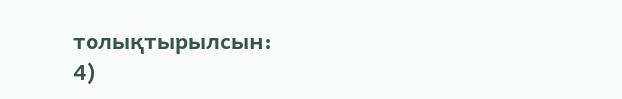толықтырылсын:
4)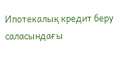Ипотекалық кредит беру саласындағы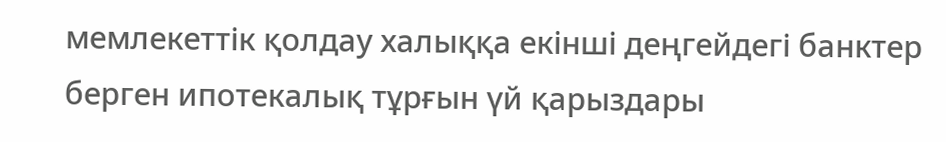мемлекеттік қолдау халыққа екінші деңгейдегі банктер берген ипотекалық тұрғын үй қарыздары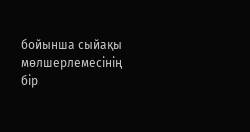бойынша сыйақы мөлшерлемесінің бір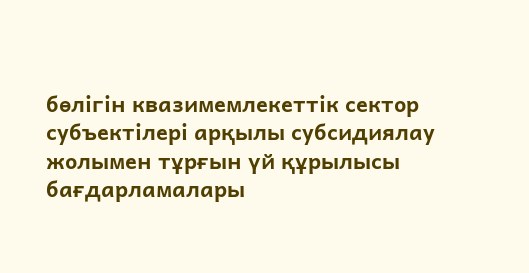бөлігін квазимемлекеттік сектор субъектілері арқылы субсидиялау жолымен тұрғын үй құрылысы бағдарламалары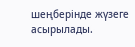шеңберінде жүзеге асырылады.